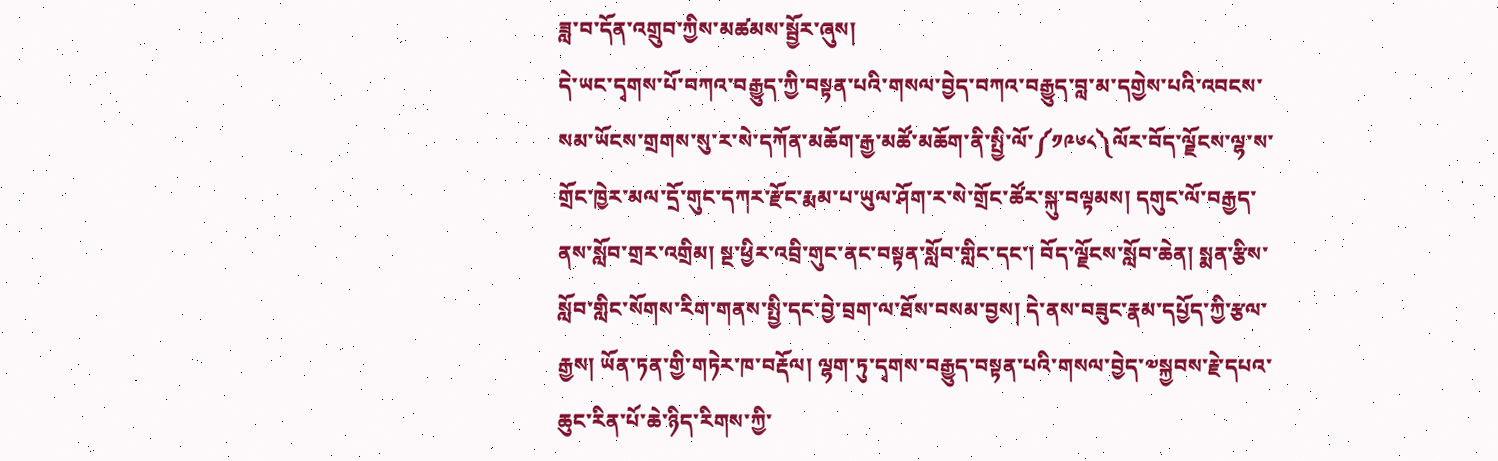ཟླ་བ་དོན་འགྲུབ་ཀྱིས་མཚམས་སྦྱོར་ཞུས།
དེ་ཡང་དྭགས་པོ་བཀའ་བརྒྱུད་ཀྱི་བསྟན་པའི་གསལ་བྱེད་བཀའ་བརྒྱུད་བླ་མ་དགྱེས་པའི་འབངས་སམ་ཡོངས་གྲགས་སུ་ར་སེ་དཀོན་མཆོག་རྒྱ་མཚོ་མཆོག་ནི་སྤྱི་ལོ་༼༡༩༦༨༽ལོར་བོད་ལྗོངས་ལྷ་ས་གྲོང་ཁྱེར་མལ་དྲོ་གུང་དཀར་རྫོང་རྨམ་པ་ཡུལ་ཤོག་ར་སེ་གྲོང་ཚོར་སྐུ་བལྟམས། དགུང་ལོ་བརྒྱད་ནས་སློབ་གྲར་འགྲིམ། སྔ་ཕྱིར་འབྲི་གུང་ནང་བསྟན་སློབ་གླིང་དང་། བོད་ལྗོངས་སློབ་ཆེན། སྨན་རྩིས་སློབ་གླིང་སོགས་རིག་གནས་སྤྱི་དང་བྱེ་བྲག་ལ་ཐོས་བསམ་བྱས། དེ་ནས་བཟུང་རྣམ་དཔྱོད་ཀྱི་རྩལ་རྒྱས། ཡོན་ཏན་གྱི་གཏེར་ཁ་བརྡོལ། ལྷག་ཏུ་དྭགས་བརྒྱུད་བསྟན་པའི་གསལ་བྱེད་༧སྐྱབས་རྗེ་དཔའ་ཆུང་རིན་པོ་ཆེ་ཉིད་རིགས་ཀྱི་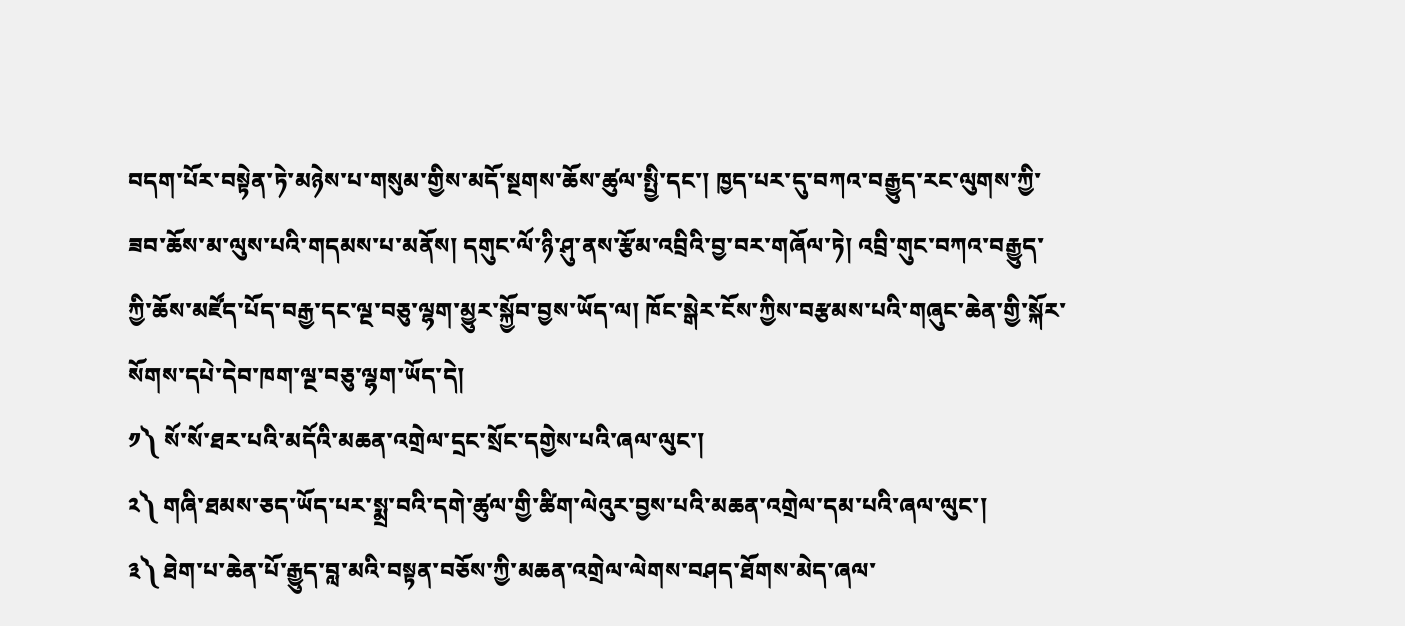བདག་པོར་བསྟེན་ཏེ་མཉེས་པ་གསུམ་གྱིས་མདོ་སྔགས་ཆོས་ཚུལ་སྤྱི་དང་། ཁྱད་པར་དུ་བཀའ་བརྒྱུད་རང་ལུགས་ཀྱི་ཟབ་ཆོས་མ་ལུས་པའི་གདམས་པ་མནོས། དགུང་ལོ་ཉི་ཤུ་ནས་རྩོམ་འབྲིའི་བྱ་བར་གཞོལ་ཏེ། འབྲི་གུང་བཀའ་བརྒྱུད་ཀྱི་ཆོས་མཛོད་པོད་བརྒྱ་དང་ལྔ་བཅུ་ལྷག་མྱུར་སྐྱོབ་བྱས་ཡོད་ལ། ཁོང་སྒེར་ངོས་ཀྱིས་བརྩམས་པའི་གཞུང་ཆེན་གྱི་སྐོར་སོགས་དཔེ་དེབ་ཁག་ལྔ་བཅུ་ལྷག་ཡོད་དེ།
༡༽ སོ་སོ་ཐར་པའི་མདོའི་མཆན་འགྲེལ་དྲང་སྲོང་དགྱེས་པའི་ཞལ་ལུང་།
༢༽ གཞི་ཐམས་ཅད་ཡོད་པར་སྨྲ་བའི་དགེ་ཚུལ་གྱི་ཚིག་ལེའུར་བྱས་པའི་མཆན་འགྲེལ་དམ་པའི་ཞལ་ལུང་།
༣༽ ཐེག་པ་ཆེན་པོ་རྒྱུད་བླ་མའི་བསྟན་བཅོས་ཀྱི་མཆན་འགྲེལ་ལེགས་བཤད་ཐོགས་མེད་ཞལ་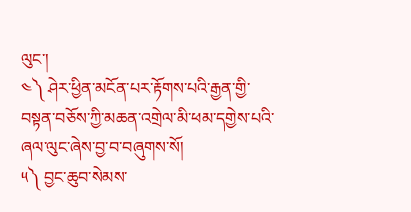ལུང་།
༤༽ ཤེར་ཕྱིན་མངོན་པར་རྟོགས་པའི་རྒྱན་གྱི་བསྟན་བཅོས་ཀྱི་མཆན་འགྲེལ་མི་ཕམ་དགྱེས་པའི་ཞལ་ལུང་ཞེས་བྱ་བ་བཞུགས་སོ།
༥༽ བྱང་ཆུབ་སེམས་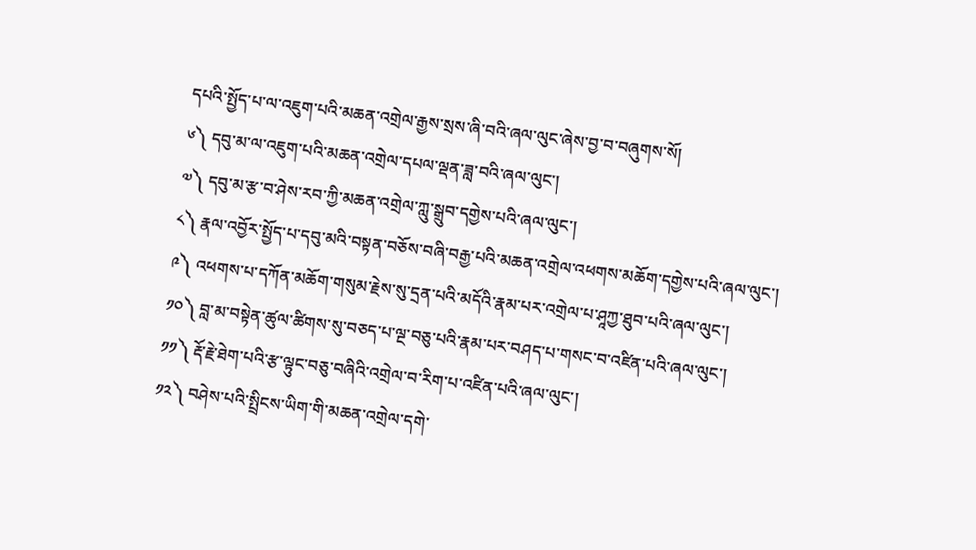དཔའི་སྤྱོད་པ་ལ་འཇུག་པའི་མཆན་འགྲེལ་རྒྱས་སྲས་ཞི་བའི་ཞལ་ལུང་ཞེས་བྱ་བ་བཞུགས་སོ།
༦༽ དབུ་མ་ལ་འཇུག་པའི་མཆན་འགྲེལ་དཔལ་ལྡན་ཟླ་བའི་ཞལ་ལུང་།
༧༽ དབུ་མ་རྩ་བ་ཤེས་རབ་ཀྱི་མཆན་འགྲེལ་ཀླུ་སྒྲུབ་དགྱེས་པའི་ཞལ་ལུང་།
༨༽ རྣལ་འབྱོར་སྤྱོད་པ་དབུ་མའི་བསྟན་བཅོས་བཞི་བརྒྱ་པའི་མཆན་འགྲེལ་འཕགས་མཆོག་དགྱེས་པའི་ཞལ་ལུང་།
༩༽ འཕགས་པ་དཀོན་མཆོག་གསུམ་རྗེས་སུ་དྲན་པའི་མདོའི་རྣམ་པར་འགྲེལ་པ་ཤཱཀྱ་ཐུབ་པའི་ཞལ་ལུང་།
༡༠༽ བླ་མ་བསྟེན་ཚུལ་ཚིགས་སུ་བཅད་པ་ལྔ་བཅུ་པའི་རྣམ་པར་བཤད་པ་གསང་བ་འཛིན་པའི་ཞལ་ལུང་།
༡༡༽ རྡོ་རྗེ་ཐེག་པའི་རྩ་ལྟུང་བཅུ་བཞིའི་འགྲེལ་བ་རིག་པ་འཛིན་པའི་ཞལ་ལུང་།
༡༢༽ བཤེས་པའི་སྤྲིངས་ཡིག་གི་མཆན་འགྲེལ་དགེ་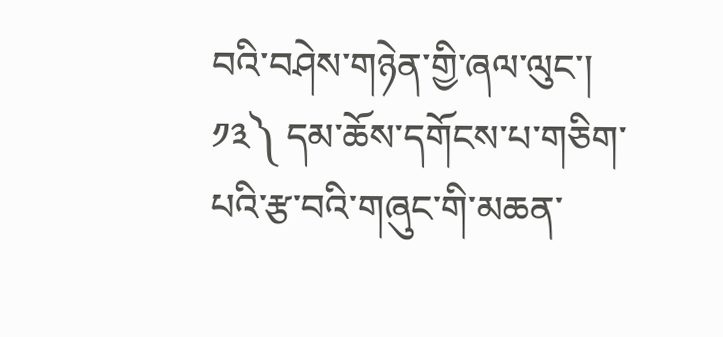བའི་བཤེས་གཉེན་གྱི་ཞལ་ལུང་།
༡༣༽ དམ་ཆོས་དགོངས་པ་གཅིག་པའི་རྩ་བའི་གཞུང་གི་མཆན་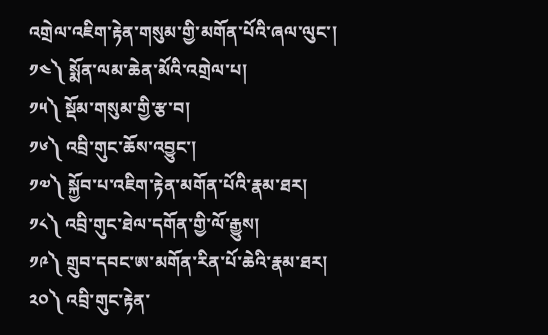འགྲེལ་འཇིག་རྟེན་གསུམ་གྱི་མགོན་པོའི་ཞལ་ལུང་།
༡༤༽ སྨོན་ལམ་ཆེན་མོའི་འགྲེལ་པ།
༡༥༽ སྡོམ་གསུམ་གྱི་རྩ་བ།
༡༦༽ འབྲི་གུང་ཆོས་འབྱུང་།
༡༧༽ སྐྱོབ་པ་འཇིག་རྟེན་མགོན་པོའི་རྣམ་ཐར།
༡༨༽ འབྲི་གུང་ཐེལ་དགོན་གྱི་ལོ་རྒྱུས།
༡༩༽ གྲུབ་དབང་ཨ་མགོན་རིན་པོ་ཆེའི་རྣམ་ཐར།
༢༠༽ འབྲི་གུང་རྟེན་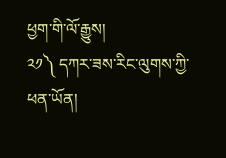ཕྱག་གི་ལོ་རྒྱུས།
༢༡༽ དཀར་ཟས་རིང་ལུགས་ཀྱི་ཕན་ཡོན།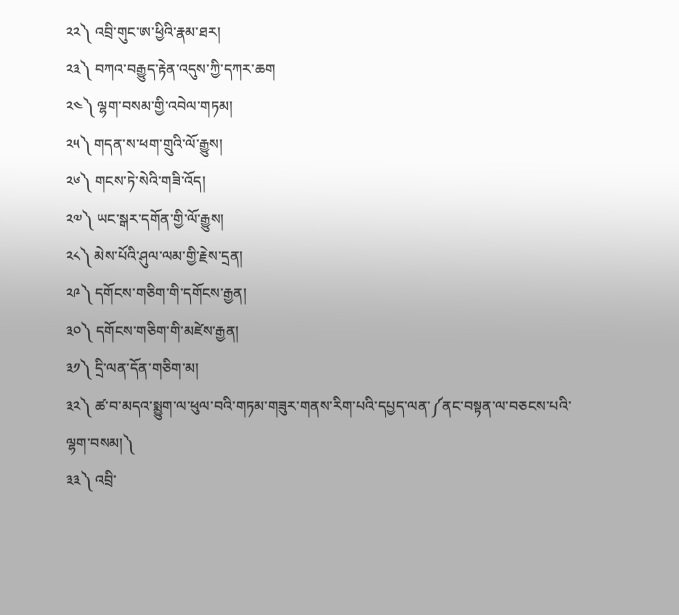༢༢༽ འབྲི་གུང་ཨ་ཕྱིའི་རྣམ་ཐར།
༢༣༽ བཀའ་བརྒྱུད་རྟེན་འདུས་ཀྱི་དཀར་ཆག
༢༤༽ ལྷག་བསམ་གྱི་འབེལ་གཏམ།
༢༥༽ གདན་ས་ཕག་གྲུའི་ལོ་རྒྱུས།
༢༦༽ གངས་ཏེ་སེའི་གཟི་འོད།
༢༧༽ ཡང་སྒར་དགོན་གྱི་ལོ་རྒྱུས།
༢༨༽ མེས་པོའི་ཤུལ་ལམ་གྱི་རྗེས་དྲན།
༢༩༽ དགོངས་གཅིག་གི་དགོངས་རྒྱན།
༣༠༽ དགོངས་གཅིག་གི་མཛེས་རྒྱན།
༣༡༽ དྲི་ལན་དོན་གཅིག་མ།
༣༢༽ ཚ་བ་མདའ་སྨྱུག་ལ་ཕུལ་བའི་གཏམ་གཟུར་གནས་རིག་པའི་དཔྱད་ལན་༼ནང་བསྟན་ལ་བཅངས་པའི་ལྷག་བསམ།༽
༣༣༽ འབྲི་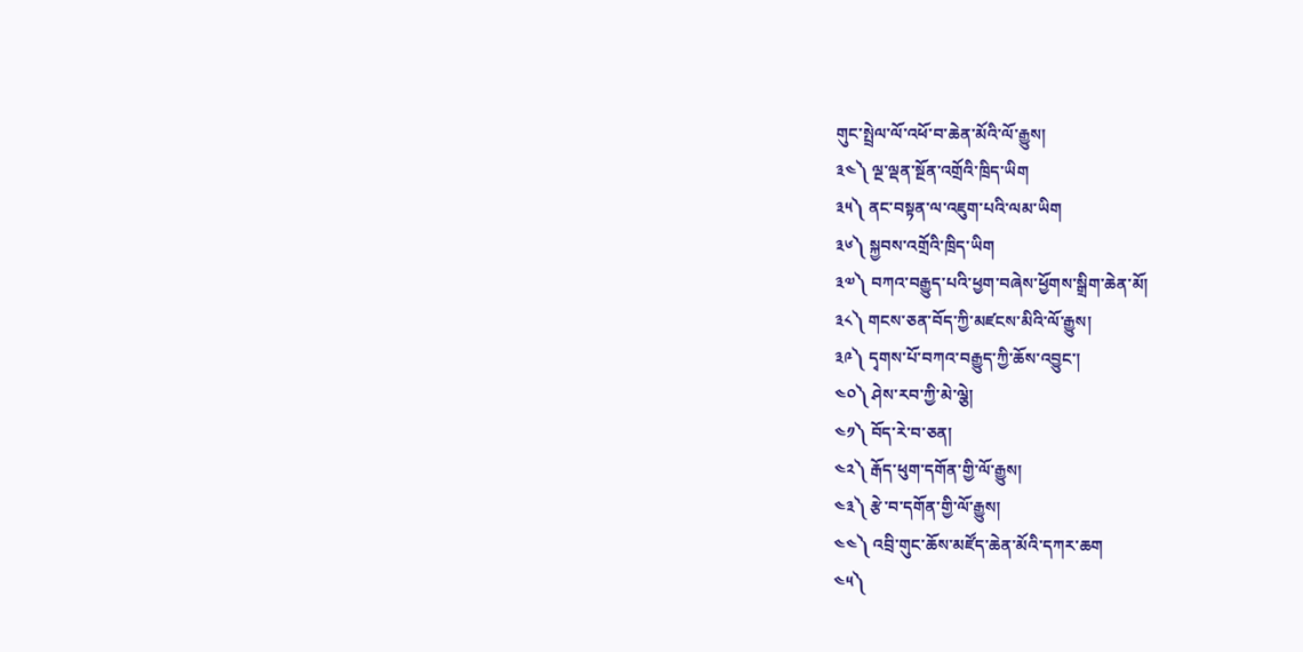གུང་སྤྲེལ་ལོ་འཕོ་བ་ཆེན་མོའི་ལོ་རྒྱུས།
༣༤༽ ལྔ་ལྡན་སྔོན་འགྲོའི་ཁྲིད་ཡིག
༣༥༽ ནང་བསྟན་ལ་འཇུག་པའི་ལམ་ཡིག
༣༦༽ སྐྱབས་འགྲོའི་ཁྲིད་ཡིག
༣༧༽ བཀའ་བརྒྱུད་པའི་ཕྱག་བཞེས་ཕྱོགས་སྒྲིག་ཆེན་མོ།
༣༨༽ གངས་ཅན་བོད་ཀྱི་མཛངས་མིའི་ལོ་རྒྱུས།
༣༩༽ དྭགས་པོ་བཀའ་བརྒྱུད་ཀྱི་ཆོས་འབྱུང་།
༤༠༽ ཤེས་རབ་ཀྱི་མེ་ལྕེ།
༤༡༽ བོད་རེ་བ་ཅན།
༤༢༽ རྒོད་ཕུག་དགོན་གྱི་ལོ་རྒྱུས།
༤༣༽ རྩེ་བ་དགོན་གྱི་ལོ་རྒྱུས།
༤༤༽ འབྲི་གུང་ཆོས་མཛོད་ཆེན་མོའི་དཀར་ཆག
༤༥༽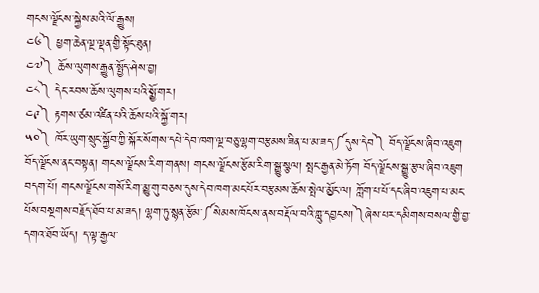གངས་ལྗོངས་སྐྱེས་མའི་ལོ་རྒྱུས།
༤༦༽ ཕྱག་ཆེན་ལྔ་ལྡན་གྱི་སྟོང་ཐུན།
༤༧༽ ཆོས་ལུགས་རྒྱུན་སྤྱོད་ཤེས་བྱ།
༤༨༽ དེང་རབས་ཆོས་ལུགས་པའི་སྨྱོ་གར།
༤༩༽ རྟགས་ཙམ་འཛིན་པའི་ཆོས་པའི་སྐྱོ་གར།
༥༠༽ ཁོར་ཡུག་སྲུང་སྐྱོབ་ཀྱི་སྐོར་སོགས་དཔེ་དེབ་ཁག་ལྔ་བཅུ་ལྷག་བརྩམས་ཟིན་པ་མ་ཟད་༼དུས་དེབ༽ བོད་ལྗོངས་ཞིབ་འཇུག བོད་ལྗོངས་ནང་བསྟན། གངས་ལྗོངས་རིག་གནས། གངས་ལྗོངས་རྩོམ་རིག་སྒྱུ་སྩལ། སྤང་རྒྱན་མེ་ཏོག བོད་ལྗོངས་སྒྱུ་རྩལ་ཞིབ་འཇུག བདག་པོ། གངས་ལྗོངས་གསོ་རིག་མྱུ་གུ་བཅས་དུས་དེབ་ཁག་མང་པོར་བརྩམས་ཆོས་སྤེལ་མྱོང་ལ། ཀློག་པ་པོ་དང་ཞིབ་འཇུག་པ་མང་པོས་བསྔགས་བརྗོད་ཐོབ་པ་མ་ཟད། ལྷག་ཏུ་སྙན་རྩོམ་༼སེམས་ཁོངས་ནས་བརྡོལ་བའི་གླུ་དབྱངས།༽ཞེས་པར་དམིགས་བསལ་གྱི་བྱ་དགའ་ཐོབ་ཡོད། ད་ལྟ་རྒྱལ་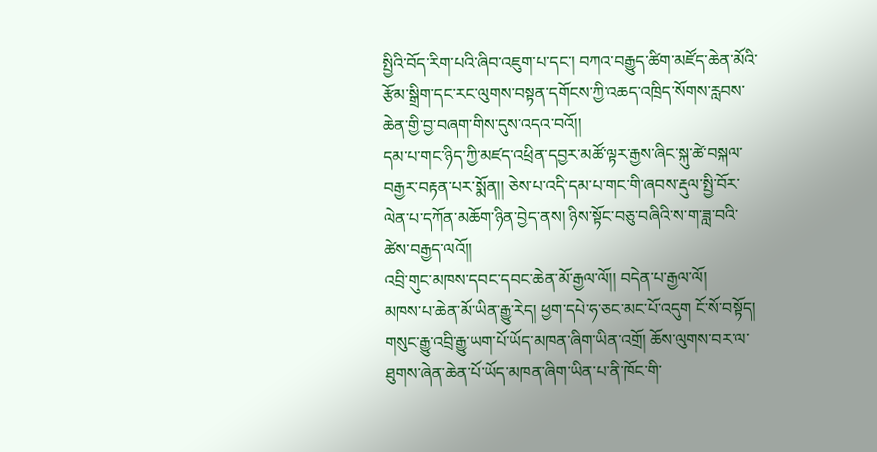སྤྱིའི་བོད་རིག་པའི་ཞིབ་འཇུག་པ་དང་། བཀའ་བརྒྱུད་ཚིག་མཛོད་ཆེན་མོའི་རྩོམ་སྒྲིག་དང་རང་ལུགས་བསྟན་དགོངས་ཀྱི་འཆད་འཁྲིད་སོགས་རླབས་ཆེན་གྱི་བྱ་བཞག་གིས་དུས་འདའ་བའོ།།
དམ་པ་གང་ཉིད་ཀྱི་མཛད་འཕྲིན་དབྱར་མཚོ་ལྟར་རྒྱས་ཞིང་སྐུ་ཚེ་བསྐལ་བརྒྱར་བརྟན་པར་སྨོན།། ཅེས་པ་འདི་དམ་པ་གང་གི་ཞབས་རྡུལ་སྤྱི་བོར་ལེན་པ་དཀོན་མཆོག་ཉིན་བྱེད་ནས། ཉིས་སྟོང་བཅུ་བཞིའི་ས་ག་ཟླ་བའི་ཚེས་བརྒྱད་ལའོ།།
འབྲི་གུང་མཁས་དབང་དབང་ཆེན་མོ་རྒྱལ་ལོ།། བདེན་པ་རྒྱལ་ལོ།
མཁས་པ་ཆེན་མོ་ཡིན་རྒྱུ་རེད། ཕྱག་དཔེ་ཧ་ཅང་མང་པོ་འདུག ངོ་སོ་བསྟོད།
གསུང་རྒྱུ་འབྲི་རྒྱུ་ཡག་པོ་ཡོད་མཁན་ཞིག་ཡིན་འགྲོ། ཆོས་ལུགས་བར་ལ་ཐུགས་ཞེན་ཆེན་པོ་ཡོད་མཁན་ཞིག་ཡིན་པ་ནི་ཁོང་གི་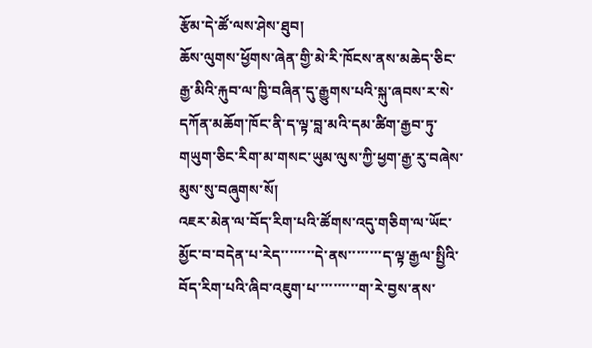རྩོམ་དེ་ཚོ་ལས་ཤེས་ཐུབ།
ཆོས་ལུགས་ཕྱོགས་ཞེན་གྱི་མེ་རི་ཁོངས་ནས་མཆེད་ཅིང་རྒྱ་མིའི་རྐུབ་ལ་ཁྱི་བཞིན་དུ་རྒྱུགས་པའི་སྐུ་ཞབས་ར་སེ་དཀོན་མཆོག་ཁོང་ནི་ད་ལྟ་བླ་མའི་དམ་ཚིག་རྒྱབ་ཏུ་གཡུག་ཅིང་རིག་མ་གསང་ཡུམ་ལུས་ཀྱི་ཕྱག་རྒྱ་རུ་བཞེས་མུས་སུ་བཞུགས་སོ།
འཇར་མེན་ལ་བོད་རིག་པའི་ཚོགས་འདུ་གཅིག་ལ་ཡོང་མྱོང་བ་བདེན་པ་རེད་་་་་་་་དེ་ནས་་་་་་་་ད་ལྟ་རྒྱལ་སྤྱིའི་བོད་རིག་པའི་ཞིབ་འཇུག་པ་་་་་་་་་་ག་རེ་བྱས་ནས་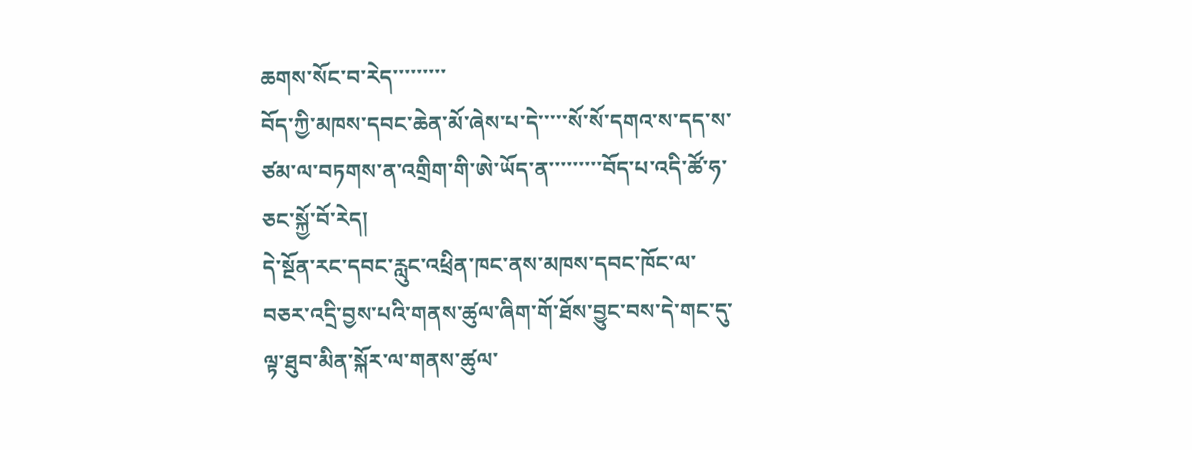ཆགས་སོང་བ་རེད་་་་་་་་་
བོད་ཀྱི་མཁས་དབང་ཆེན་མོ་ཞེས་པ་དེ་་་་་སོ་སོ་དགའ་ས་དད་ས་ཙམ་ལ་བཏགས་ན་འགྲིག་གི་ཨེ་ཡོད་ན་་་་་་་་་བོད་པ་འདི་ཚོ་ཧ་ཅང་སྐྱོ་བོ་རེད།
དེ་སྔོན་རང་དབང་རླུང་འཕྲིན་ཁང་ནས་མཁས་དབང་ཁོང་ལ་བཅར་འདྲི་བྱས་པའི་གནས་ཚུལ་ཞིག་གོ་ཐོས་བྱུང་བས་དེ་གང་དུ་ལྟ་ཐུབ་མིན་སྐོར་ལ་གནས་ཚུལ་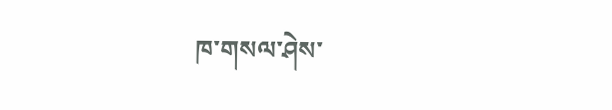ཁ་གསལ་ཤེས་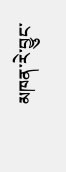མཁན་རེ་བྱུང་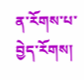ན་རོགས་པ་བྱེད་རོགས།